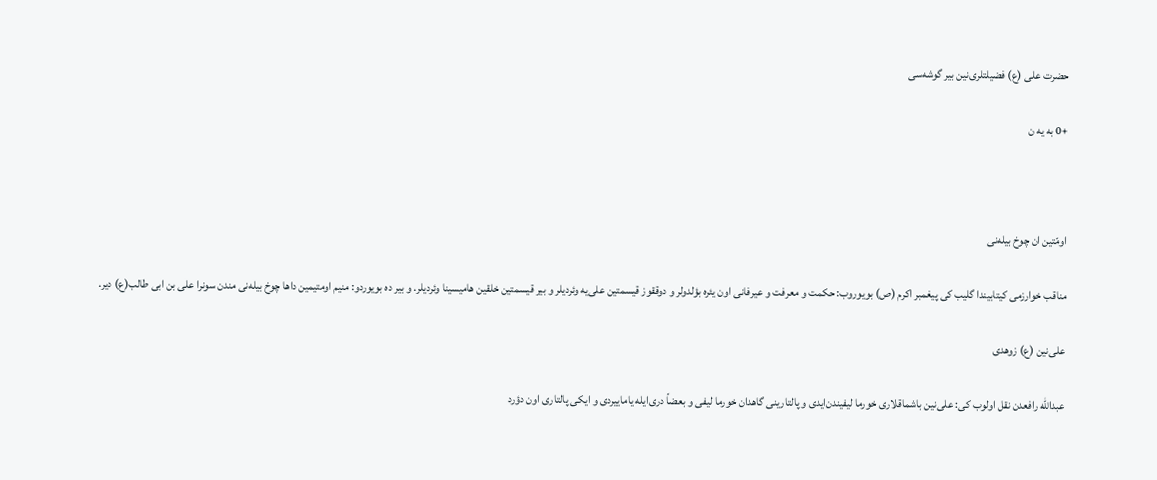حضرت علی (ع) فضیلتلری‌نین بیر گوشه‌سی

+0 به یه ن



اومّتین ان چوخ بیله‌نی

مناقب خوارزمی كیتابیندا گلیب كی پیغمبر اكرم (ص) بویوروب: حكمت و معرفت و عیرفانی اون یئره بؤلدولر و دوققوز قیسمتین علی‌یه وئردیلر و بیر قیسمتین خلقین هامیسینا وئردیلر. و بیر ده بویوردو: منیم اومتیمین داها چوخ بیله‌نی مندن سونرا علی بن ابی طالب(ع) دیر.

علی‌نین (ع) زوهدی

عبداللّه رافعدن نقل اولوب كی: علی‌نین باشماقلاری خورما لیفیندن‌ایدی و پالتارینی گاهدان خورما لیفی و بعضاً دری‌ایله یاماییردی و ایكی پالتاری اون دؤرد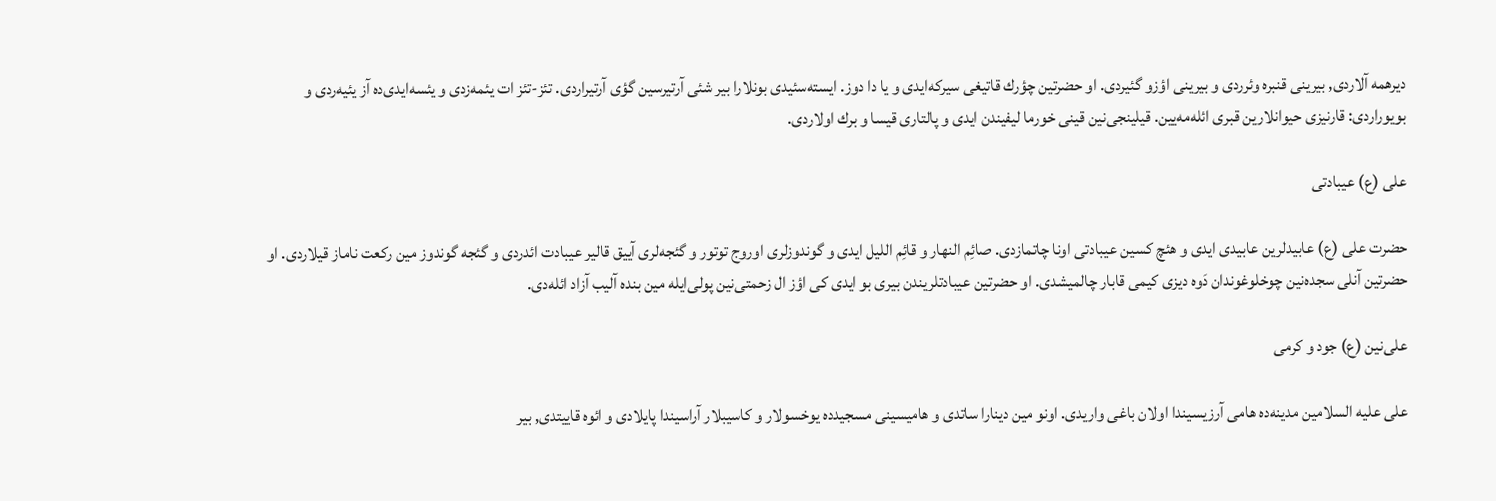دیرهمه آلاردی, بیرینی قنبره وئرردی و بیرینی اؤزو گئیردی. او حضرتین چؤرك قاتیغی سیركه‌ایدی و یا دا دوز. ایسته‌سئیدی بونلارا بیر شئی آرتیرسین گؤی آرتیراردی. تئز-تئز ات یئمه‌زدی و یئسه‌ایدی‌ده آز یئیه‌ردی و بویوراردی: قارنیزی حیوانلارین قبری ائله‌مه‌یین. قیلینجی‌نین قینی خورما لیفیندن ایدی و پالتاری قیسا و برك اولاردی.

علی (ع) عیبادتی

حضرت علی (ع) عابیدلرین عابیدی ایدی و هئچ كسین عیبادتی اونا چاتمازدی. صائِم النهار و قائِم اللیل ایدی و گوندوزلری اوروج توتور و گئجه‌لری آییق قالیر عیبادت ائدردی و گئجه گوندوز مین ركعت ناماز قیلاردی. او حضرتین آنلی سجده‌نین چوخلوغوندان دَوه دیزی كیمی قابار چالمیشدی. او حضرتین عیبادتلریندن بیری بو ایدی كی اؤز ال زحمتی‌نین پولی‌ایله مین بنده آلیب آزاد ائله‌دی.

علی‌نین (ع) جود و كرمی

علی علیه السلامین مدینه‌ده هامی آرزیسیندا اولان باغی واریدی. اونو مین دینارا ساتدی و هامیسینی مسجیدده یوخسولار و كاسیبلار آراسیندا پایلادی و ائوه قاییتدی, بیر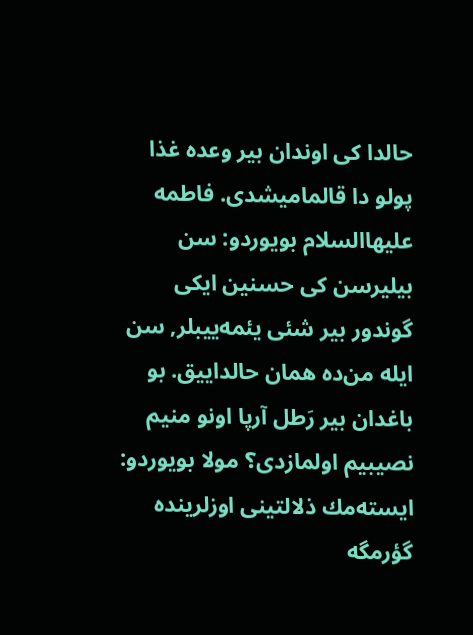حالدا كی اوندان بیر وعده غذا پولو دا قالمامیشدی. فاطمه علیهاالسلام بویوردو: سن بیلیرسن كی حسنین ایكی گوندور بیر شئی یئمه‌ییبلر, سن ایله من‌ده همان حالداییق. بو باغدان بیر رَطل آرپا اونو منیم نصیبیم اولمازدی؟ مولا بویوردو: ایسته‌مك ذلالتینی اوزلرینده گؤرمگه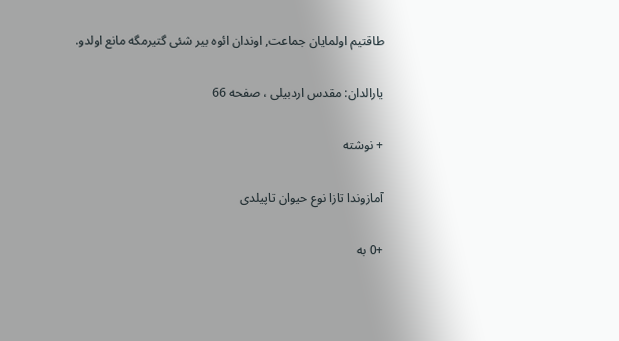طاقتیم اولمایان جماعت, اوندان ائوه بیر شئی گتیرمگه مانع اولدو.

یارالدان: مقدس اردبیلی ، صفحه 66

+ نوشته

آمازوندا تازا نوع حیوان تاپیلدی

+0 به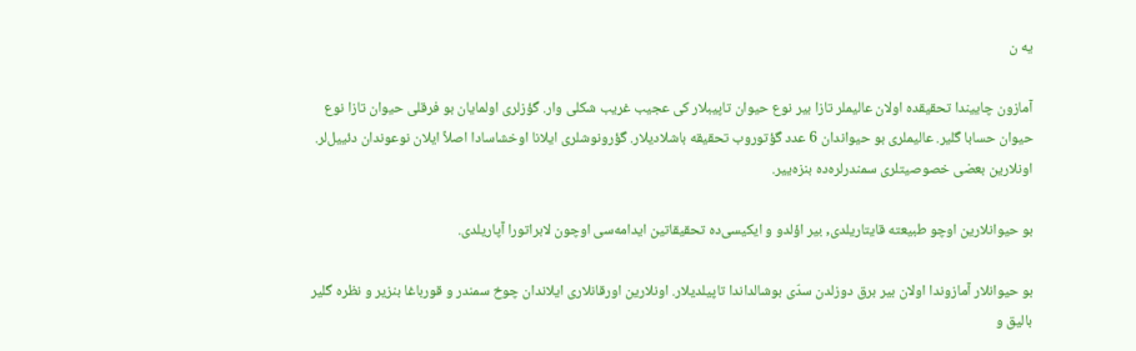یه ن

آمازون چاییندا تحقیقده اولان عالیملر تازا بیر نوع حیوان تاپیبلار كی عجیب غریب شكلی وار. گؤزلری اولمایان بو فرقلی حیوان تازا نوع حیوان حسابا گلیر. عالیملری بو حیواندان 6 عدد گؤتوروب تحقیقه باشلادیلار. گؤرونوشلری ایلانا اوخشاسادا اصلاً ایلان نوعوندان دئییل‌لر. اونلارین بعضی خصوصیتلری سمندرلره‌ده بنزه‌ییر.

بو حیوانلارین اوچو طبیعته قایتاریلدی, بیر اؤلدو و ایكیسی‌ده تحقیقاتین ایدامه‌سی اوچون لابراتورا آپاریلدی.

بو حیوانلار آمازوندا اولان بیر برق دوزلدن سدّی بوشالداندا تاپیلدیلار. اونلارین اورقانلاری ایلاندان چوخ سمندر و قورباغا بنزیر و نظره گلیر بالیق و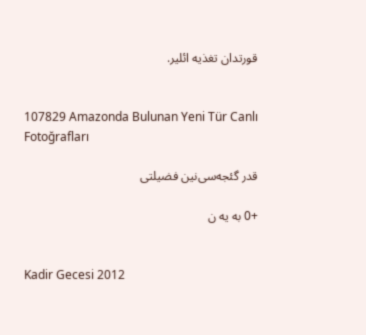قورتدان تغذیه ائلیر.


107829 Amazonda Bulunan Yeni Tür Canlı Fotoğrafları

قدر گئجه‌سی‌نین فضیلتی

+0 به یه ن


Kadir Gecesi 2012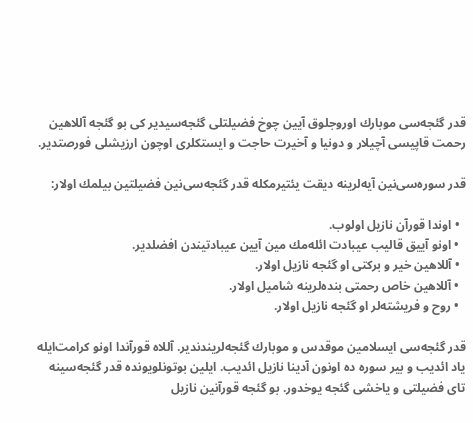قدر گئجه‌سی موبارك اوروجلوق آیین چوخ فضیلتلی گئجه‌سیدیر كی بو گئجه آللاهین رحمت قاپیسی آچیلار و دونیا و آخیرت حاجت و ایستكلری اوچون ارزیشلی فورصتدیر.

قدر سوره‌سی‌نین آیه‌لرینه دیقت یئتیرمكله قدر گئجه‌سی‌نین فضیلتین بیلمك اولار:

  • اوندا قورآن نازیل اولوب.
  • اونو آییق قالیب عیبادت ائله‌مك مین آیین عیبادتیندن افضلدیر.
  • آللاهین خیر و بركتی او گئجه نازیل اولار.
  • آللاهین خاص رحمتی بنده‌لرینه شامیل اولار.
  • روح و فریشته‌لر او گئجه نازیل اولار.

قدر گئجه‌سی ایسلامین موقدس و موبارك گئجه‌لریندندیر. آللاه قورآندا اونو كرامت‌ایله یاد ائدیب و بیر سوره‌ ده اونون آدینا نازیل ائدیب. ایلین بوتونلویونده قدر گئجه‌سینه تای فضیلتی و یاخشی گئجه یوخدور. بو گئجه قورآنین نازیل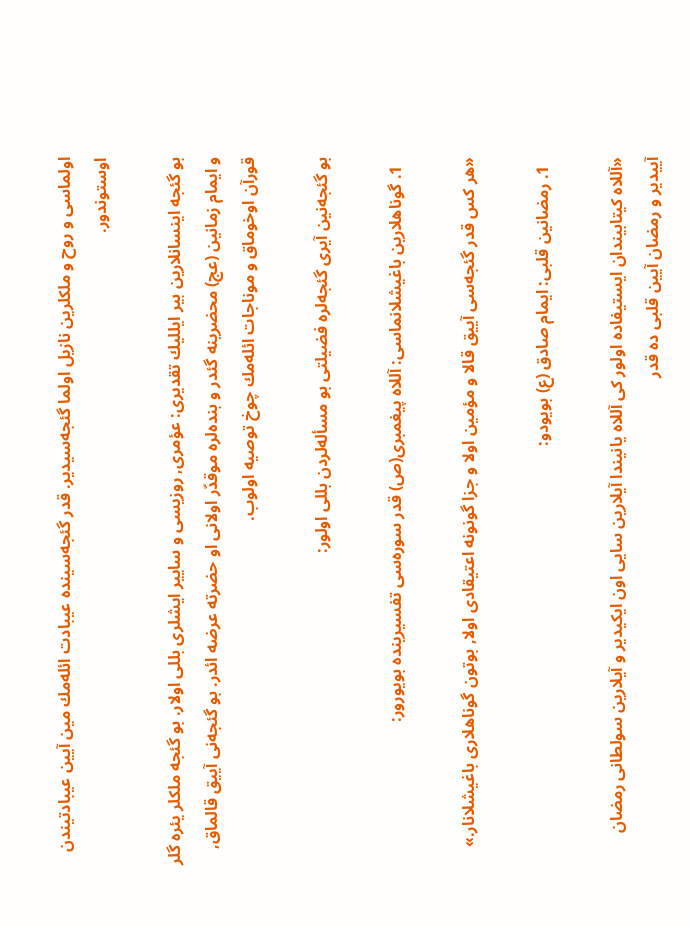اولماسی و روح و ملكلرین نازیل اولما گئجه‌سیدیر. قدر گئجه‌سینده عیبادت ائله‌مك مین آیین عیبادتیندن اوستوندور.

بو گئجه اینسانلارین بیر ایللیك تقدیری: عؤمری, روزیسی و ساییر ایشلری بللی اولار. بو گئجه ملكلر یئره گلر و ایمام زمانین (عج) محضرینه گئدر و بنده‌لره موقدّر اولانی او حضرته عرضه ائدر. بو گئجه‌نی آییق قالماق, قورآن اوخوماق و موناجات ائله‌مك چوخ توصیه اولوب.

بو گئجه‌نین آیری گئجه‌لره فضیلتی بو مسأله‌لردن بللی اولور:

  1. گوناهلارین باغیشلانماسی: آللاه پیغمبری(ص) قدر سوره‌سی تفسیرینده بویورور:

«هر كس قدر گئجه‌سی آییق قالا و مؤمین اولا و جزا گونونه اعتیقادی اولا, بوتون گوناهلاری باغیشلانار.»

  1. رمضانین قلبی: ایمام صادق (ع) بویودو:

«آللاه كیتابیندان ایستیفاده اولور كی آللاه یانیندا آیلارین سایی اون ایكیدیر و آیلارین سولطانی رمضان آییدیر و رمضان آیین قلبی‌ ده قدر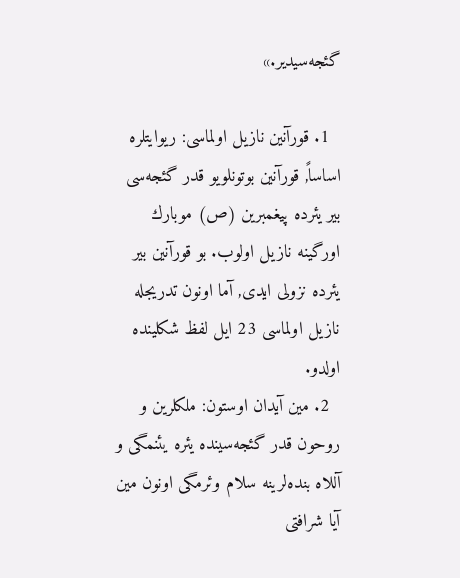گئجه‌سیدیر.»

  1. قورآنین نازیل اولماسی: ریوایتلره اساساً, قورآنین بوتونلویو قدر گئجه‌سی بیر یئرده پیغمبرین (ص) موبارك اورگینه نازیل اولوب. بو قورآنین بیر یئرده نزولی ایدی, آما اونون تدریجله نازیل اولماسی 23 ایل لفظ شكلینده اولدو.
  2. مین آیدان اوستون: ملكلرین و روحون قدر گئجه‌سینده یئره یئنمگی و آللاه بنده‌لرینه سلام وئرمگی اونون مین آیا شرافتی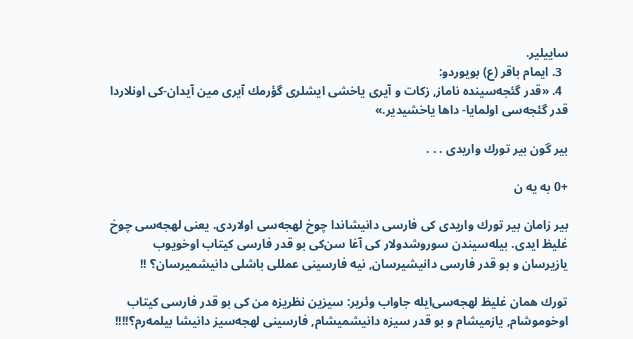ساییلیر.
  3. ایمام باقر (ع) بویوردو:
  4. «قدر گئجه‌سینده ناماز, زكات و آیری یاخشی ایشلری گؤرمك آیری مین آیدان-كی اونلاردا قدر گئجه‌سی اولمایا- داها یاخشیدیر.»

بیر گون بیر تورك واریدی . . .

+0 به یه ن

بیر زامان بیر تورك واریدی كی فارسی دانیشاندا چوخ لهجه‌سی اولاردی. یعنی لهجه‌سی چوخ غلیظ‌ ایدی. بیله‌سیندن سوروشدولار كی آغا سن‌كی بو قدر فارسی كیتاب اوخویوب یازیرسان و بو قدر فارسی دانیشیرسان, نیه فارسینی عمللی باشلی دانیشمیرسان؟ !!

تورك همان غلیظ لهجه‌سی‌ایله جاواب وئریر: سیزین نظریزه من كی بو قدر فارسی كیتاب اوخوموشام, یازمیشام و بو قدر سیزه دانیشمیشام, فارسینی لهجه‌سیز دانیشا بیلمه‌رم؟!!!!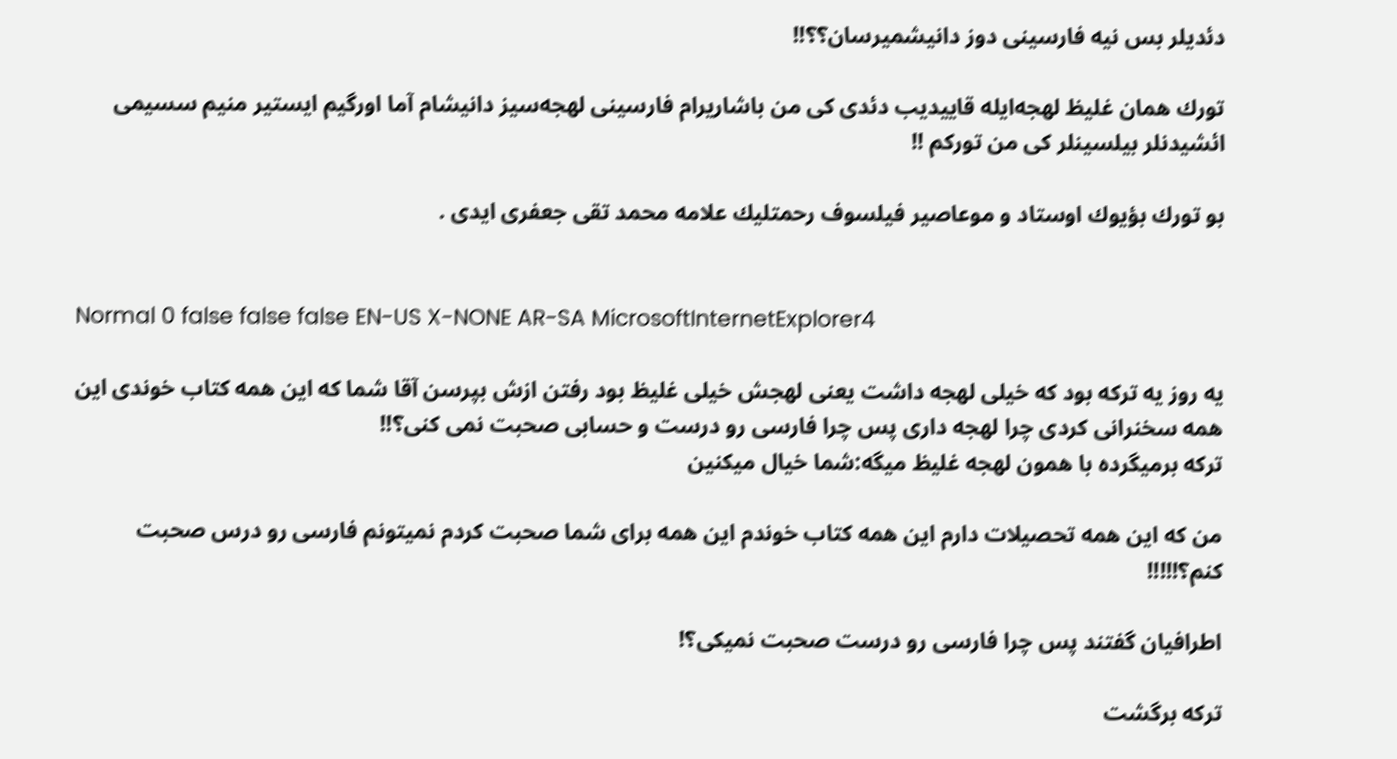دئدیلر بس نیه فارسینی دوز دانیشمیرسان؟؟!!

تورك همان غلیظ لهجه‌ایله قاییدیب دئدی كی من باشاریرام فارسینی لهجه‌سیز دانیشام آما اورگیم ایستیر منیم سسیمی ائشیدنلر بیلسینلر كی من توركم !!

بو تورك بؤیوك اوستاد و موعاصیر فیلسوف رحمتلیك علامه محمد تقی جعفری ایدی .


Normal 0 false false false EN-US X-NONE AR-SA MicrosoftInternetExplorer4

یه روز یه تركه بود كه خیلی لهجه داشت یعنی لهجش خیلی غلیظ بود رفتن ازش بپرسن آقا شما كه این همه كتاب خوندی این همه سخنرانی كردی چرا لهجه داری پس چرا فارسی رو درست و حسابی صحبت نمی كنی؟!!
تركه برمیگرده با همون لهجه غلیظ میگه:شما خیال میكنین

من كه این همه تحصیلات دارم این همه كتاب خوندم این همه برای شما صحبت كردم نمیتونم فارسی رو درس صحبت كنم؟!!!!!

اطرافیان گفتند پس چرا فارسی رو درست صحبت نمیكی؟!

تركه برگشت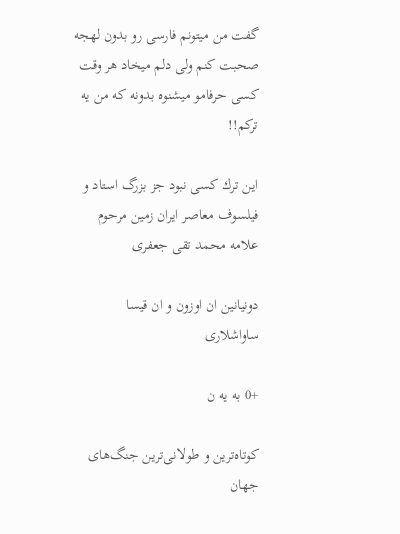گفت من میتونم فارسی رو بدون لهجه صحبت كنم ولی دلم میخاد هر وقت كسی حرفامو میشنوه بدونه كه من یه تركم!!

این ترك كسی نبود جز بزرگ استاد و فیلسوف معاصر ایران زمین مرحوم علامه محمد تقی جعفری

دونیانین ان اوزون و ان قیسا ساواشلاری

+0 به یه ن

كوتاه‌ترین و طولانی‌ترین جنگ‌های جهان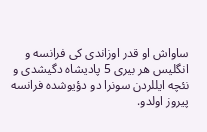ساواش او قدر اوزاندی كی فرانسه و انگلیس هر بیری 5 پادیشاه دگیشدی و نئچه ایللردن سونرا دو دؤیوشده فرانسه پیروز اولدو.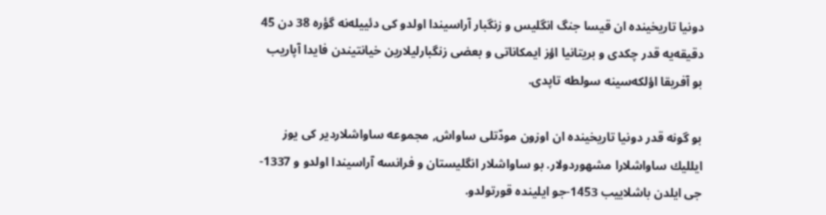دونیا تاریخینده ان قیسا جنگ انگلیس و زنگبار آراسیندا اولدو كی دئییله‌نه‌ گؤره 38 دن 45 دقیقه‌یه ‌قدر چكدی و بریتانیا اؤز ایمكاناتی و بعضی زنگبارلیلارین خیانتیندن فایدا آپاریب بو آفریقا اؤلكه‌سینه سولطه تاپدی.

بو گونه‌ قدر دونیا تاریخینده ان اوزون مودّتلی ساواش, مجموعه ساواشلاردیر كی یوز ایللیك ساواشلارا مشهوردولار. بو ساواشلار انگلیستان و فرانسه آراسیندا اولدو و 1337-جی ایلدن باشلاییب 1453-جو ایلینده قورتولدو.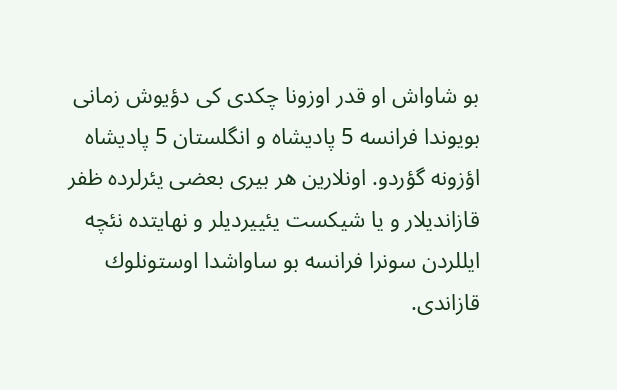بو شاواش او قدر اوزونا چكدی كی دؤیوش زمانی بویوندا فرانسه 5 پادیشاه و انگلستان 5 پادیشاه اؤزونه گؤردو. اونلارین هر بیری بعضی یئرلرده ظفر قازاندیلار و یا شیكست یئییردیلر و نهایتده نئچه ایللردن سونرا فرانسه بو ساواشدا اوستونلوك قازاندی.